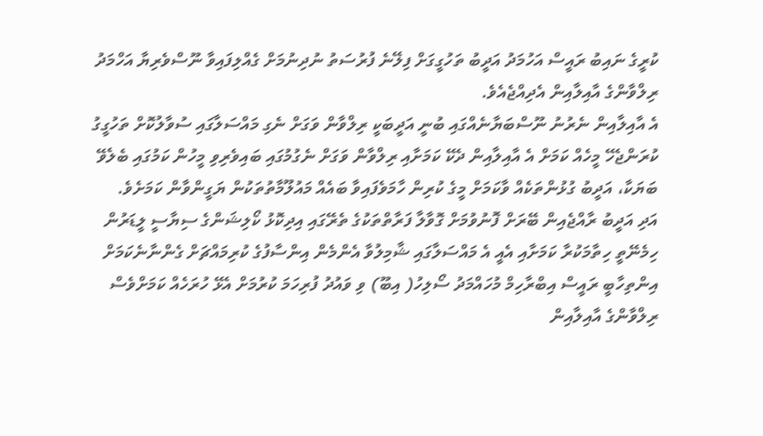ކުރީގެ ނައިބު ރައީސް އަހުމަދު އަދީބު ތަހުގީގަށް ފިލޭނެ ފުރުސަތު ނުދިނުމަށް ގެއްލިފައިވާ ނޫސްވެރިޔާ އަހްމަދު ރިލްވާންގެ އާއިލާއިން އެދިއްޖެއެވެ.
އެ އާއިލާއިން ނެރުނު ނޫސްބަޔާނެއްގައި ބުނީ އަދީބަކީ ރިލްވާން ވަގަށް ނެގި މައްސަލާގައި ސުވާލުކޮށް ތަހުގީގު ކުރަންޖެހޭ މީހެއް ކަމަށް އެ އާއިލާއިން ދެކޭ ކަމަށާއި ރިލްވާން ވަގަށް ނެގުމުގައި ބައިވެރިވި މީހުން ކަމުގައި ބެލެވޭ ބަޔަކާ، އަދީބު ގުޅުންތަކެއް ވާކަމަށް މީގެ ކުރިން ހާމަވެފައިވާ ބައެއް މައުލޫމާތުތަކުން ޔަގީންވާން ކަމަށެވެ.
އަދި އަދީބު ރާއްޖެއިން ބޭރަށް ފޮނުވުމަށް ގޮވާލާ ފަރާތްތަކުގެ ތެރޭގައި އިދިކޮޅު ކޯލިޝަންގެ ސިޔާސީ ލީޑަރުން ހިމެނޭތީ ހިތާމަކުރާ ކަމަށާއި އެއީ އެ މައްސަލާގައި ޝާމިލުވާ އެންމެން އިންސާފުގެ ކުރިމައްޗަށް ގެންނާނެކަމަށް އިންތިހާބީ ރައީސް އިބްރާހިމް މުހައްމަދު ސޯލިހު( އިބޫ) ވި ވައުދު ފުރިހަމަ ކުރުމަށް އެޅޭ ހުރަހެއް ކަމަށްވެސް ރިލްވާންގެ އާއިލާއިން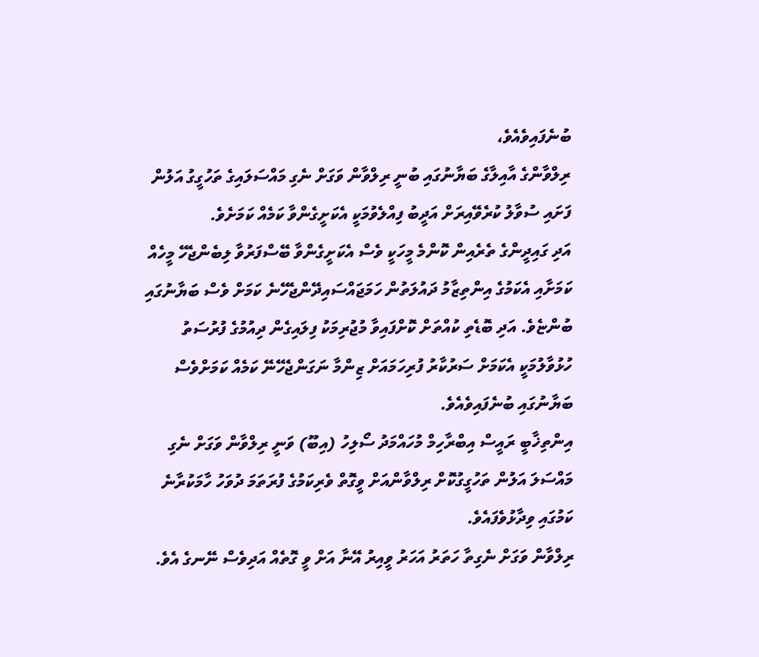ބުނެފައިވެއެވެ،
ރިލްވާންގެ އާއިލާގެ ބަޔާނުގައި ބުނީ ރިލްވާން ވަގަށް ނެގި މައްސަލައިގެ ތަހުގީގު އަލުން ފަށައި ސުވާލު ކުރެވޭއިރަށް އަދީބު ފިއްލެވުމަކީ އެކަށީގެންވާ ކަމެއް ކަމަށެވެ.
އަދި ގައިދީންގެ ތެރެއިން ކޮންމެ މީހަކީ ވެސް އެކަށީގެންވާ ބޭސްފަރުވާ ލިބެންޖެހޭ މީހެއް ކަމަށާއި އެކަމުގެ އިންތިޒާމު ދައުލަތުން ހަމަޖައްސައިދޭންޖެހޭނެ ކަމަށް ވެސް ބަޔާނުގައި ބުންޏެވެ. އަދި ބޮޑެތި ކުއްތަށް ކޮށްފައިވާ މުޖުރިމަކު ފިލައިގެން ދިއުމުގެ ފުރުސަތު ހުޅުވާލުމަކީ އެކަމަށް ސަރުކާރު ފުރިހަމައަށް ޒިންމާ ނަގަންޖެހޭނޭ ކަމެއް ކަމަށްވެސް ބަޔާނުގައި ބުނެފައިވެއެވެ.
އިންތިޚާބީ ރައީސް އިބްރާހިމް މުހައްމަދު ސޯލިހު (އިބޫ) ވަނީ ރިލްވާން ވަގަށް ނެގި މައްސަލަ އަލުން ތަހުގީގުކޮށް ރިލްވާންއަށް ވީގޮތް ވެރިކަމުގެ ފުރަތަމަ ދުވަހު ހާމަކުރާނެ ކަމުގައި ވިދާޅުވެފައެވެ.
ރިލްވާން ވަގަށް ނެގިތާ ހަތަރު އަހަރު ވީއިރު އޭނާ އަށް ވީ ގޮތެއް އަދިވެސް ނޭނގެ އެވެ.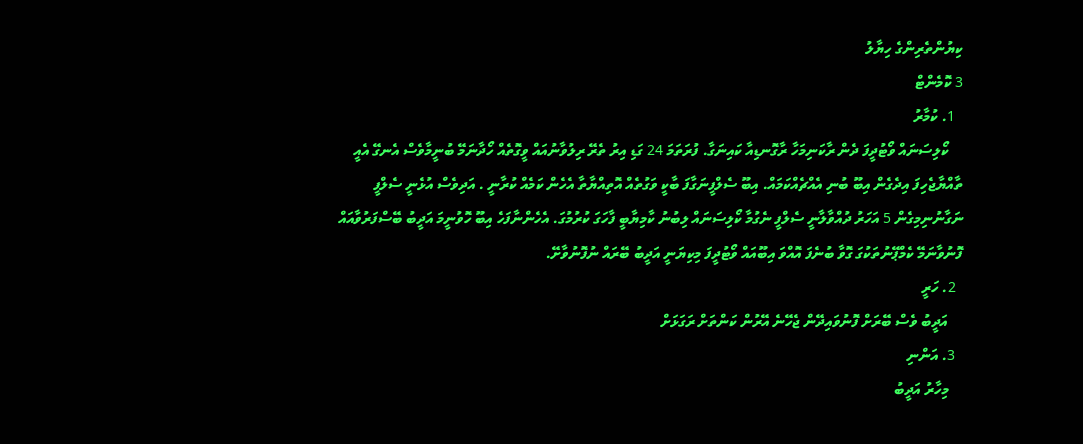ކިޔުންތެރިންގެ ހިޔާލު
3 ކޮމެންޓް
  1. ކުމާރު
    ކޯލިސަނައް ވޯޓުދީފަ ދެން ރާކަނިމަހާ ރާގޮނޑިއާ ކައިނަގާ. ފުރަތަމަ 24 ގަޑި އިރު ތެރޭ ރިލުވާނުއައް ވީގޮތެއް ހޯދާނަމޭ ބުނީމާވެސް އެނގޭ އެއީ ތާއްޔާޖެހިފަ އިދެގެން އިބޫ ބުނި އެއްޗެއްކަމައް. އިބޫ ސެލްފީނަގާފަ ބާކީ ވަގުތެއް އޮތިއްޔާތާ އެހެން ކަމެއް ކުރާނީ . އަދިވެސް އުޅެނީ ސެލްފީ ނަގާނުނިމިގެން 5 އަހަރު ދުއްވާލާނީ ސެލްފީ ނެގުމާ ކޯލިސަނައް ލިބުނު ކާމިޔާބީ ފާހަގަ ކުރުމުގަ. އެހެންނާފަހެ އިބޫ ހޮވުނީމަ އަދީބު ބޭސްފަރުވާއައް ފޮނުވާނަމޭ ކެމްޕޭނުތަކުގަ ގޮވާ ބުނެފަ އޮއްވަ އިބޫއައް ވޯޓުދީފަ މިކިޔަނީ އަދީބު ބޭރައް ނުފޮނުވާށޭ.
  2. ހަރީ
    އަދީބު ވެސް ބޭރަށް ފޮނުވައިދޭން ޖެހޭނެ އޭރުން ކަންތަށް ރަގަޅަށް
  3. އަންނި
    މިހާރު އަދީބު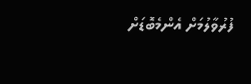ފުރުވާލުމަށް އެންމެބޮޑަށް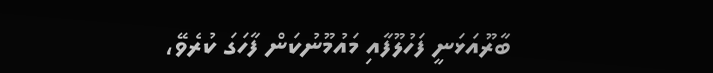ބާރޫއަޅަނީ ފަހުލޫފާއި މައުމޫނުކަން ފާހަގަ ކުރެވޭ،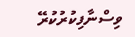ވިސްނާފިކުރުކުރޭ